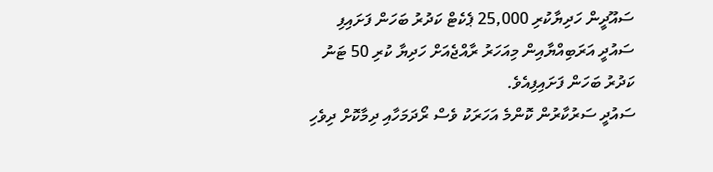ސައޫދީން ހަދިޔާކުރި 25,000 ޕެކެޓް ކަދުރު ބަހަން ފަށައިފި
ސައުދީ އަރަބިއްޔާއިން މިއަހަރު ރާއްޖެއަށް ހަދިޔާ ކުރި 50 ޓަނު ކަދުރު ބަހަން ފަށައިފިއެވެ.
ސައުދީ ސަރުކާރުން ކޮންމެ އަހަރަކު ވެސް ރޯދަމަހާއި ދިމާކޮށް ދިވެހި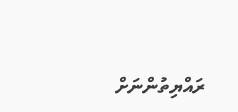ރައްޔިތުންނަށް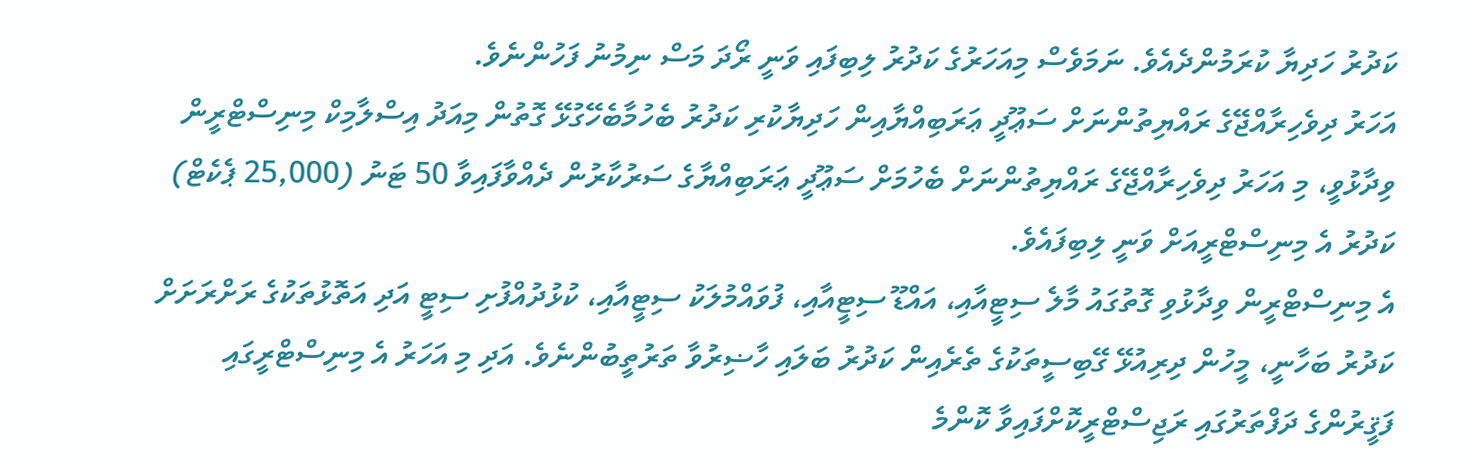ކަދުރު ހަދިޔާ ކުރަމުންދެއެވެ. ނަމަވެސް މިއަހަރުގެ ކަދުރު ލިބިފައި ވަނީ ރޯދަ މަސް ނިމުނު ފަހުންނެވެ.
އަހަރު ދިވެހިރާއްޖޭގެ ރައްޔިތުންނަށް ސަޢޫދީ ޢަރަބިއްޔާއިން ހަދިޔާކުރި ކަދުރު ބެހުމާބެހޭގުޅޭ ގޮތުން މިއަދު އިސްލާމިކް މިނިސްޓްރީން ވިދާޅުވީ، މި އަހަރު ދިވެހިރާއްޖޭގެ ރައްޔިތުންނަށް ބެހުމަށް ސަޢޫދީ ޢަރަބިއްޔާގެ ސަރުކާރުން ދެއްވާފައިވާ 50 ޓަނު (25,000 ޕެކެޓް) ކަދުރު އެ މިނިސްޓްރީއަށް ވަނީ ލިބިފައެވެ.
އެ މިނިސްޓްރީން ވިދާޅުވި ގޮތުގައު މާލެ ސިޓީއާއި، އައްޑޫ ސިޓީއާއި، ފުވައްމުލަކު ސިޓީއާއި، ކުޅުދުއްފުށި ސިޓީ އަދި އަތޮޅުތަކުގެ ރަށްރަށަށް ކަދުރު ބަހާނީ، މީހުން ދިރިއުޅޭ ގޭބިސީތަކުގެ ތެރެއިން ކަދުރު ބަލައި ހާޟިރުވާ ތަރުތީބުންނެވެ. އަދި މި އަހަރު އެ މިނިސްޓްރީގައި ފަޤީރުންގެ ދަފްތަރުގައި ރަޖިސްޓްރީކޮށްފައިވާ ކޮންމެ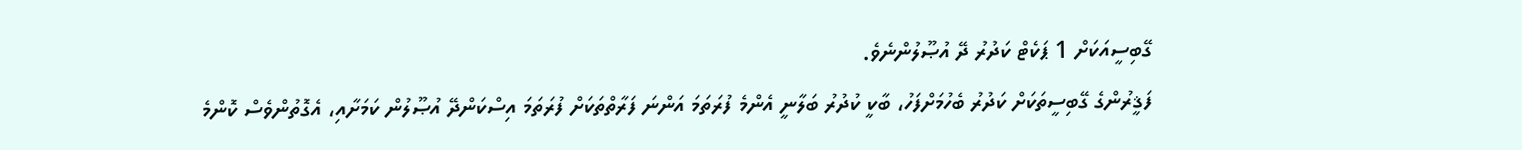ގޭބިސީއަކަށް 1 ޕަކެޓް ކަދުރު ދޭ އުޞޫލުންނެވެ.
ފަޤީރުންގެ ގޭބިސީތަކަށް ކަދުރު ބެހުމަށްފަހު، ބާކީ ކުދުރު ބަލާނީ އެންމެ ފުރަތަމަ އަންނަ ފަރާތްތަކަށް ފުރަތަމަ އިސްކަންދޭ އުޞޫލުން ކަމަށާއި، އެގޮތުންވެސް ކޮންމެ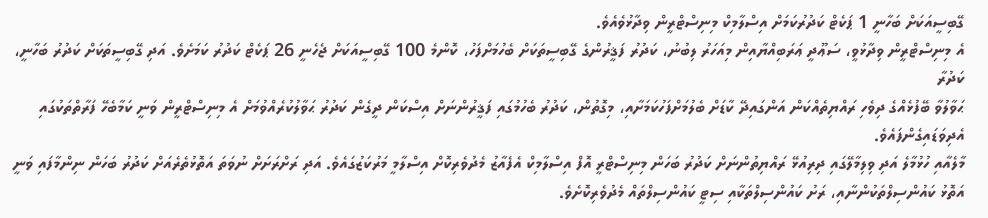ގޭބިސީއަކަށް ބަހާނީ 1 ޕަކެޓް ކަދުރުކަމަށް އިސްލާމިކް މިނިސްޓްރީން ވިދާޅުވެއެވެ.
އެ މިނިސްޓްރީން ވިދާޅުވީ، ސަޢޫދީ ޢަރަބިއްޔާއިން މިއަހަރު ލިބުނު، ކަދުރު ފަޤީރުންގެ ގޭބިސީތަކަށް ބެހުމަށްފަހު، ކޮންމެ 100 ގޭބިސީއަކަށް ޖެހެނީ 26 ޕަކެޓް ކަދުރު ކަމަށެވެ. އަދި ގޭބިސީތަކަށް ކަދުރު ބަހާނީ، ކަދުރާ
ޙަވާލުވާ ބޭފުޅެއްގެ ދިވެހި ރައްޔިތެއްކަން އަންގައިދޭ ކާޑަށް ބެލުމަށްފަހުކަމަށާއި، މިގޮތުން، ކަދުރު ބެހުމުގައި ފަޤީރުންނަށް އިސްކަން ދީގެން ކަދުރު ޙަވާލުކުރެއްވުމަށް އެ މިނިސްޓްރީން ވަނީ ކަމާބެހޭ ފަރާތްތަކުގައި އެދިވަޑައިގެންފައެވެ.
މާލެއާއި ހުޅުމާލެ އަދި ވިލިމާލޭގައި ދިރިއުޅޭ ރައްޔިތުންނަށް ކަދުރު ބަހަން މިނިސްޓްރީ އޮފް އިސްލާމިކް އެފެއާޒު މެދުވެރިކޮށް އިސްލާމީ މަރުކަޒުގައެވެ. އަދި ރަށްރަށަށް ނުވަތަ އަތޮޅުތެރެއަށް ކަދުރު ބަހަން ނިންމާފައި ވަނީ އަތޮޅު ކައުންސިލްތަކުންނާއި، ރަށު ކައުންސިލްތަކާއި ސިޓީ ކައުންސިލްތައް މެދުވެރިކޮށެވެ.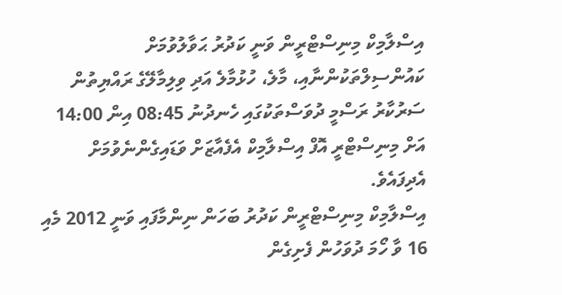އިސްލާމިކް މިނިސްޓްރީން ވަނީ ކަދުރު ޙަވާލުވުމަށް ކައުންސިލްތަކުންނާއި، މާލެ، ހުޅުމާލެ އަދި ވިލިމާލޭގެ ރައްޔިތުން ސަރުކާރު ރަސްމީ ދުވަސްތަކުގައި ހެނދުނު 08:45 އިން 14:00 އަށް މިނިސްޓްރީ އޮފް އިސްލާމިކް އެފެއާޒަށް ވަޑައިގެންނެވުމަށް އެދިފައެވެ.
އިސްލާމިކް މިނިސްޓްރީން ކަދުރު ބަހަން ނިންމާފައި ވަނީ 2012 މެއި 16 ވާ ހޯމަ ދުވަހުން ފެށިގެން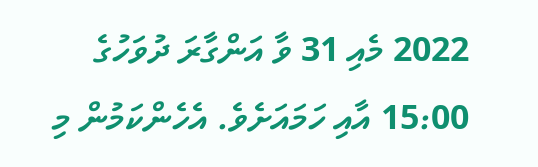2022 މެއި 31 ވާ އަންގާރަ ދުވަހުގެ 15:00 އާއި ހަމައަށެވެ. އެހެންކަމުން މި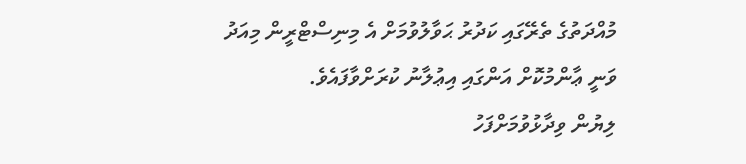މުއްދަތުގެ ތެރޭގައި ކަދުރު ޙަވާލުވުމަށް އެ މިނިސްޓްރީން މިއަދު ވަނީ ޢާންމުކޮށް އަންގައި އިޢުލާނު ކުރަށްވާފައެވެ.
ލިޔުން ވިދާޅުވުމަށްފަހު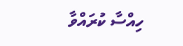ހިއްސާ ކުރައްވާ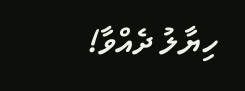ހިޔާލު ދެއްވާ!